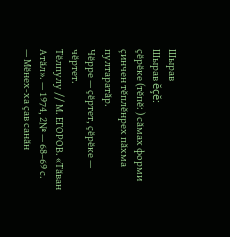Шырав
Шырав ĕçĕ:
ҫӗрӗке (тĕпĕ: ) сăмах форми çинчен тĕплĕнрех пăхма пултаратăр.
Чӗрре — ҫӗртет, ҫӗрӗке — чӗртет.
Тӗлпулу // М. ЕГОРОВ. «Тӑван Атӑл». — 1974, 2№ — 68–69 с.
— Мӗнех-ха ҫав санӑн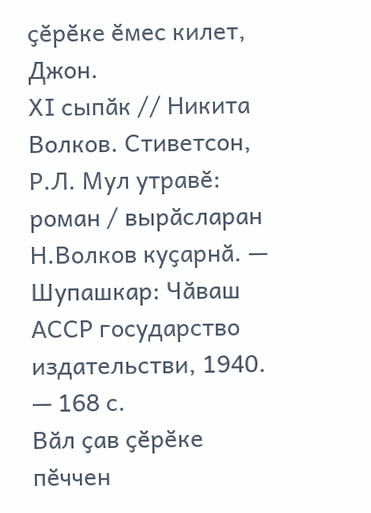ҫӗрӗке ӗмес килет, Джон.
XI сыпӑк // Никита Волков. Стиветсон, Р.Л. Мул утравӗ: роман / вырӑсларан Н.Волков куҫарнӑ. — Шупашкар: Чӑваш АССР государство издательстви, 1940. — 168 с.
Вӑл ҫав ҫӗрӗке пӗччен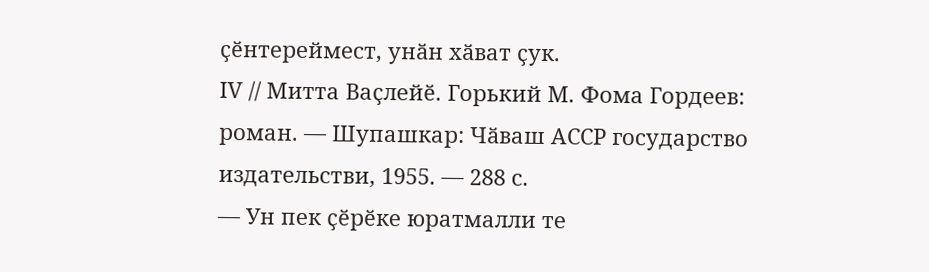ҫӗнтереймест, унӑн хӑват ҫук.
IV // Митта Ваҫлейӗ. Горький М. Фома Гордеев: роман. — Шупашкар: Чӑваш АССР государство издательстви, 1955. — 288 с.
— Ун пек ҫӗрӗке юратмалли те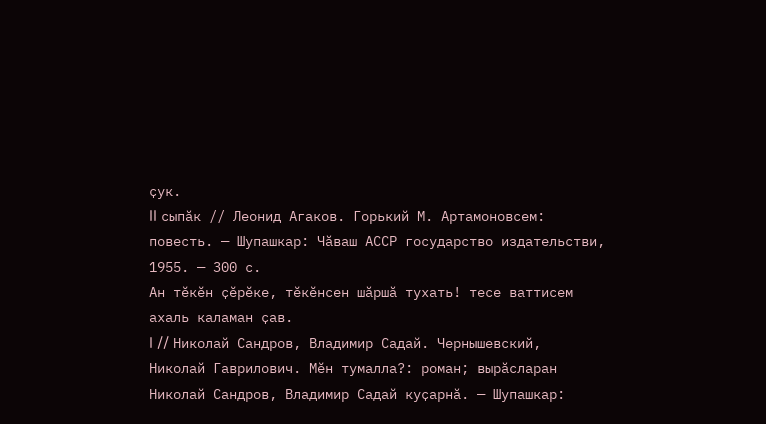ҫук.
II сыпӑк // Леонид Агаков. Горький М. Артамоновсем: повесть. — Шупашкар: Чӑваш АССР государство издательстви, 1955. — 300 с.
Ан тӗкӗн ҫӗрӗке, тӗкӗнсен шӑршӑ тухать! тесе ваттисем ахаль каламан ҫав.
I // Николай Сандров, Владимир Садай. Чернышевский, Николай Гаврилович. Мӗн тумалла?: роман; вырӑсларан Николай Сандров, Владимир Садай куҫарнӑ. — Шупашкар: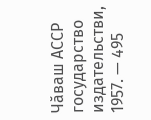Чӑваш АССР государство издательстви, 1957. — 495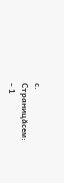с.
Страницăсем:
- 1